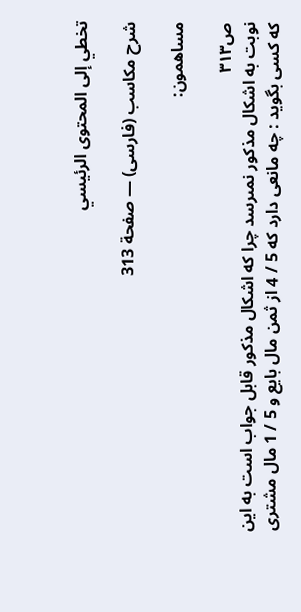تخطي إلى المحتوى الرئيسي

شرح مكاسب (فارسى) — صفحة 313

مساهمون:

ص٣١٣
نوبت به اشكال مذكور نمىرسد چرا كه اشكال مذكور قابل جواب است به اين كه كسى بگويد : چه مانعى دارد كه 5 / 4 از ثمن مال بايع و 5 / 1 مال مشترى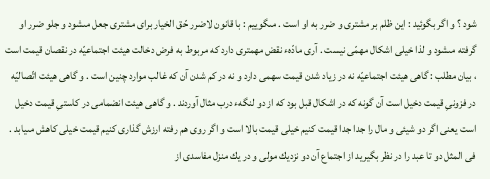شود ؟ و اگر بگوئيد : اين ظلم بر مشترى و ضرر به او است . مىگوييم : با قانون لاضرر حّق الخيار براى مشترى جعل مىشود و جلو ضرر او گرفته مىشود و لذا خيلى اشكال مهمّى نيست . آرى مادّهء نقض مهمترى دارد كه مربوط به فرض دخالت هيئت اجتماعيّه در نقصان قيمت است ، بيان مطلب : گاهى هيئت اجتماعيّه نه در زياد شدن قيمت سهمى دارد و نه در كم شدن آن كه غالب موارد چنين است . و گاهى هيئت اتّصاليّه در فزونىِ قيمت دخيل است آن گونه كه در اشكال قبل بود كه از دو لنگهء درب مثال آوردند . و گاهى هيئت انضمامى در كاستىِ قيمت دخيل است يعنى اگر دو شيئى و مال را جدا جدا قيمت كنيم خيلى قيمت بالا است و اگر روى هم رفته ارزش گذارى كنيم قيمت خيلى كاهش مىيابد . فى المثل دو تا عبد را در نظر بگيريد از اجتماع آن دو نزديك مولى و در يك منزل مفاسدى از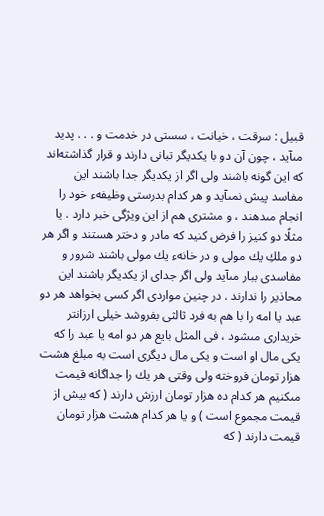قبيل : سرقت ، خيانت ، سستى در خدمت و . . . پديد مىآيد ، چون آن دو با يكديگر تبانى دارند و قرار گذاشته‌اند كه اين گونه باشند ولى اگر از يكديگر جدا باشند اين مفاسد پيش نمىآيد و هر كدام بدرستى وظيفهء خود را انجام مىدهند ، و مشترى هم از اين ويژگى خبر دارد . يا مثلًا دو كنيز را فرض كنيد كه مادر و دختر هستند و اگر هر دو ملكِ يك مولى و در خانهء يك مولى باشند شرور و مفاسدى ببار مىآيد ولى اگر جداى از يكديگر باشند اين محاذير را ندارند . در چنين مواردى اگر كسى بخواهد هر دو عبد يا امه را با هم به فرد ثالثى بفروشد خيلى ارزانتر خريدارى مىشود ، فى المثل بايع هر دو امه يا عبد را كه يكى مال او است و يكى مال ديگرى است به مبلغ هشت هزار تومان فروخته ولى وقتى هر يك را جداگانه قيمت مىكنيم هر كدام ده هزار تومان ارزش دارند ( كه بيش از قيمت مجموع است ) و يا هر كدام هشت هزار تومان قيمت دارند ( كه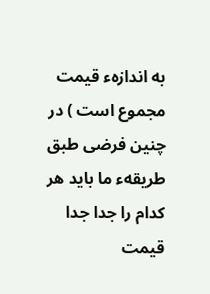به اندازهء قيمت مجموع است ) در چنين فرضى طبق طريقهء ما بايد هر كدام را جدا جدا قيمت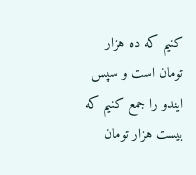كنيم كه ده هزار تومان است و سپس ايندو را جمع كنيم كه بيست هزار تومان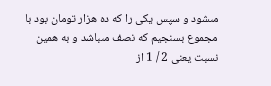مىشود و سپس يكى را كه ده هزار تومان بود با مجموع بسنجيم كه نصف مىباشد و به همين نسبت يعنى 2 / 1 از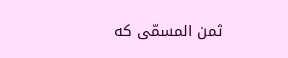ثمن المسمّى كه